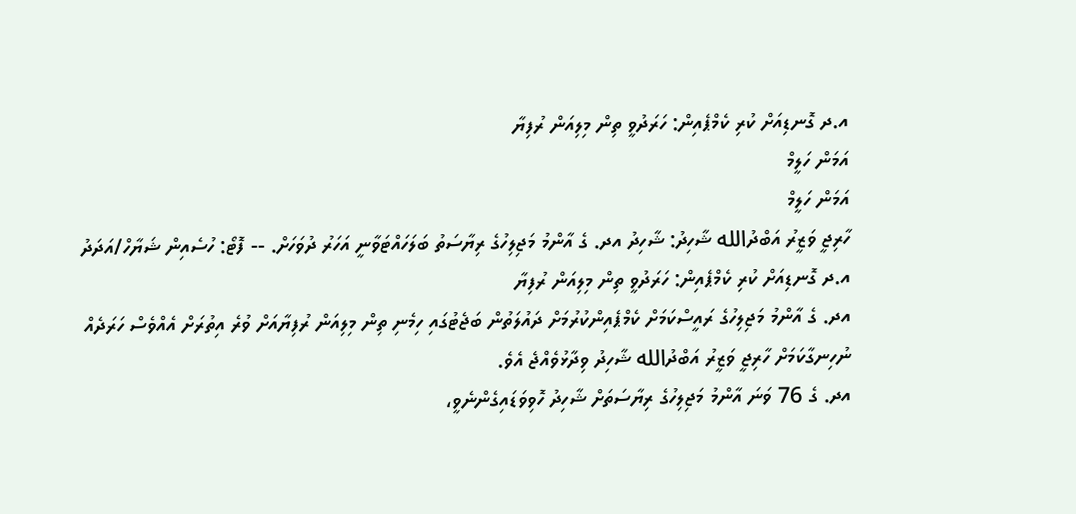އ.ދ ގޮނޑިއަށް ކުރި ކެމްޕެއިން: ހަރަދުވީ ތިން މިލިއަން ރުފިޔާ
އަމަން ހަލީމް
އަމަން ހަލީމް
ހާރިޖީ ވަޒީރު އަބްދުالله ޝާހިދު: ޝާހިދު އދ. ގެ އާންމު މަޖިލިހުގެ ރިޔާސަތު ބަލަހައްޓަވާނީ އަހަރު ދުވަހަށް. -- ފޮޓޯ: ހުސެއިން ޝަޔާހް/އަދަދު
އ.ދ ގޮނޑިއަށް ކުރި ކެމްޕެއިން: ހަރަދުވީ ތިން މިލިއަން ރުފިޔާ
އދ. ގެ އާންމު މަޖިލިހުގެ ރައީސްކަމަށް ކެމްޕެއިންކުރުމަށް ދައުލަތުން ބަޖެޓުގައި ހިމެނި ތިން މިލިއަން ރުފިޔާއަށް ވުރެ އިތުރަށް އެއްވެސް ހަރަދެއް ނުހިނގާކަމަށް ހާރިޖީ ވަޒީރު އަބްދުالله ޝާހިދު ވިދާޅުވެއްޖެ އެވެ.
އދ. ގެ 76 ވަނަ އާންމު މަޖިލިހުގެ ރިޔާސަތަށް ޝާހިދު ހޮވިވަޑައިގެންނެވީ،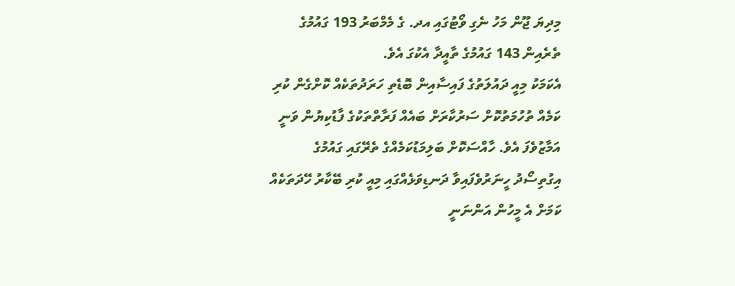މިދިޔަ ޖޫން މަހު ނެގި ވޯޓުގައި އދ. ގެ މެމްބަރު 193 ގައުމުގެ ތެރެއިން 143 ގައުމުގެ ތާއީދާ އެކުގަ އެވެ.
އެކަމަކު މިއީ ދައުލަތުގެ ފައިސާއިން ބޮޑެތި ހަރަދުތަކެއް ކޮށްގެން ކުރި ކަމެއް ތުހުމަތުކޮށް ސަރުކާރަށް ބައެއް ފަރާތްތަކުގެ ފާޑުކިޔުން ވަނީ އަމާޒުވެފަ އެވެ. ހާއްސަކޮށް ބަލިމަޑުކަމެއްގެ ތެރޭގައި ގައުމުގެ އިގުތިސޯދު ހީނަރުވެފައިވާ ދަނޑިވަޅެއްގައި މިއީ ކުރި ބޭކާރު ހޭދަތަކެއް ކަމަށް އެ މީހުން އަންނަނީ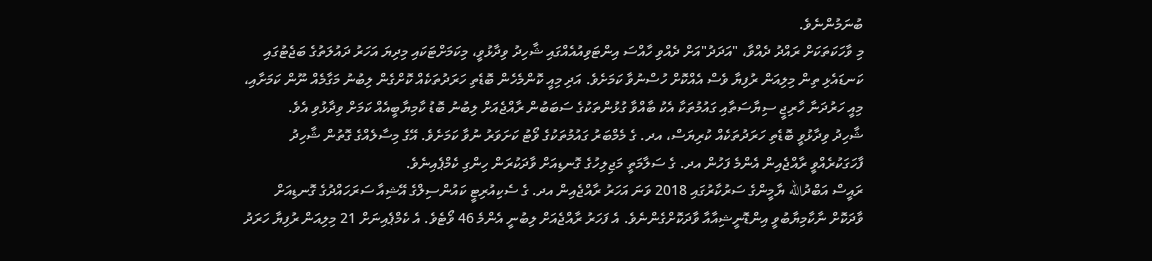ބުނަމުންނެވެ.
މި ވާހަކަތަކަށް ރައްދު ދެއްވާ، "އަދަދު"އަށް ދެއްވި ހާއްސަ އިންޓަވިއުއެއްގައި ޝާހިދު ވިދާޅުވީ، މިކަމަށްޓަކައި މިދިޔަ އަހަރު ދައުލަތުގެ ބަޖެޓުގައި ކަނޑައެޅި ތިން މިލިއަން ރުފިޔާ ވެސް އެއްކޮށް ހުސްނުވާ ކަމަށެވެ. އަދި މިއީ ކޮންމެހެން ބޮޑެތި ހަރަދުތަކެއް ކޮށްގެން ލިބުނު މަގާމެއް ނޫން ކަމަށާއި، މިއީ ހަރުދަނާ ހާރިޖީ ސިޔާސަތާއި ގައުމުތަކާ އެކު ބާއްވާ ގުޅުންތަކުގެ ސަބަބުން ރާއްޖެއަށް ލިބުނު ބޮޑު ކާމިޔާބީއެއް ކަމަށް ވިދާޅުވި އެވެ.
ޝާހިދު ވިދާޅުވީ ބޮޑެތި ހަރަދުތަކެއް ކުރިޔަސް، އދ. ގެ މެމްބަރު ގައުމުތަކުގެ ވޯޓު ކަށަވަރު ނުވާ ކަމަށެވެ. އޭގެ މިސާލެއްގެ ގޮތުން ޝާހިދު ފާހަގަކުރެއްވީ ރާއްޖެއިން އެންމެ ފަހުން އދ. ގެ ސަލާމަތީ މަޖިލިހުގެ ގޮނޑިއަށް ވާދަކުރަން ހިންގި ކެމްޕެއިނެވެ.
ރައީސް އަބްދުالله ޔާމީންގެ ސަރުކާރުގައި 2018 ވަނަ އަހަރު ރާއްޖެއިން އދ. ގެ ސެކިއުރިޓީ ކައުންސިލްގެ އޭޝިއާ ސަރަހައްދުގެ ގޮނޑިއަށް ވާދަކޮށް ނާކާމިޔާބުވީ އިންޑޮނީޝިއާއާ ވާދަކޮށްގެންނެވެ. އެ ފަހަރު ރާއްޖެއަށް ލިބުނީ އެންމެ 46 ވޯޓެވެ. އެ ކެމްޕެއިނަށް 21 މިލިއަން ރުފިޔާ ހަރަދު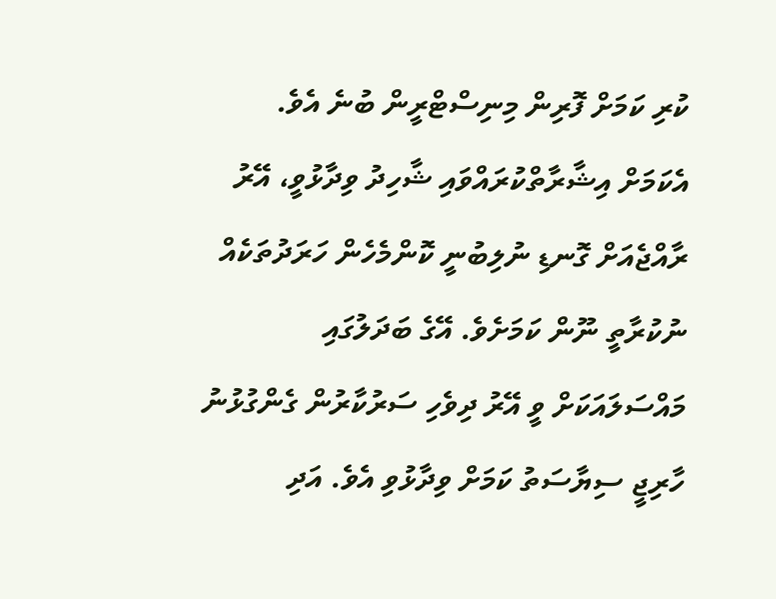ކުރި ކަމަށް ފޮރިން މިނިސްޓްރީން ބުނެ އެވެ.
އެކަމަށް އިޝާރާތްކުރައްވައި ޝާހިދު ވިދާޅުވީ، އޭރު ރާއްޖެއަށް ގޮނޑި ނުލިބުނީ ކޮންމެހެން ހަރަދުތަކެއް ނުކުރާތީ ނޫން ކަމަށެވެ. އޭގެ ބަދަލުގައި މައްސަލައަކަށް ވީ އޭރު ދިވެހި ސަރުކާރުން ގެންގުޅުނު ހާރިޖީ ސިޔާސަތު ކަމަށް ވިދާޅުވި އެވެ. އަދި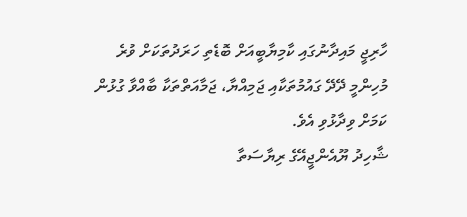ހާރިޖީ މައިދާނުގައި ކާމިޔާބީއަށް ބޮޑެތި ހަރަދުތަކަށް ވުރެ މުހިންމީ ދޭދޭ ގައުމުތަކާއި ޖަމިއްޔާ، ޖަމާއަތްތަކާ ބާއްވާ ގުޅުން ކަމަށް ވިދާޅުވި އެވެ.
ޝާހިދު ޔޫއެންޖީއޭގެ ރިޔާސަތާ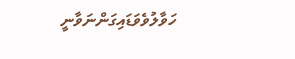ހަވާލުވެވަޑައިގަންނަވާނީ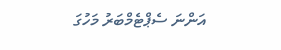އަންނަ ސެޕްޓެމްބަރު މަހުގަ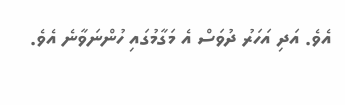އެވެ. އަދި އަހަރު ދުވަސް އެ މަގާމުގައި ހުންނަވާނެ އެވެ.